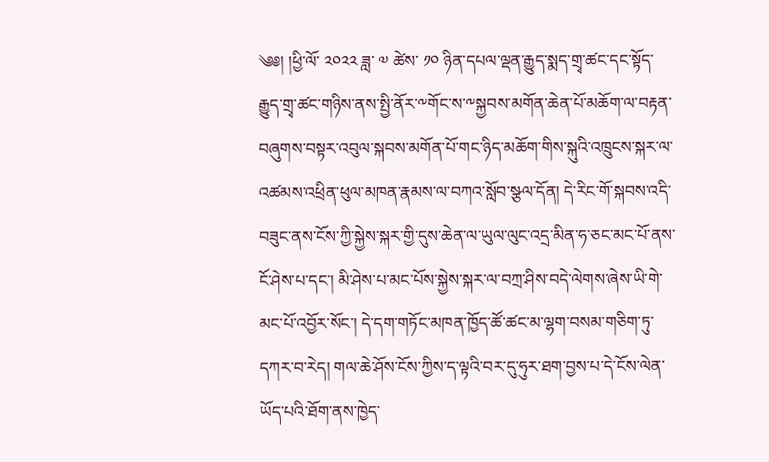༄༅། །ཕྱི་ལོ་ ༢༠༢༢ ཟླ་ ༧ ཚེས་ ༡༠ ཉིན་དཔལ་ལྡན་རྒྱུད་སྨད་གྲྭ་ཚང་དང་སྟོད་རྒྱུད་གྲྭ་ཚང་གཉིས་ནས་སྤྱི་ནོར་༸གོང་ས་༸སྐྱབས་མགོན་ཆེན་པོ་མཆོག་ལ་བརྟན་བཞུགས་བསྟར་འབུལ་སྐབས་མགོན་པོ་གང་ཉིད་མཆོག་གིས་སྐུའི་འཁྲུངས་སྐར་ལ་འཚམས་འཕྲིན་ཕུལ་མཁན་རྣམས་ལ་བཀའ་སློབ་སྩལ་དོན། དེ་རིང་གོ་སྐབས་འདི་བཟུང་ནས་ངོས་ཀྱི་སྐྱེས་སྐར་གྱི་དུས་ཆེན་ལ་ཡུལ་ལུང་འདྲ་མིན་ཧ་ཅང་མང་པོ་ནས་ངོ་ཤེས་པ་དང་། མི་ཤེས་པ་མང་པོས་སྐྱེས་སྐར་ལ་བཀྲ་ཤིས་བདེ་ལེགས་ཞེས་ཡི་གེ་མང་པོ་འབྱོར་སོང་། དེ་དག་གཏོང་མཁན་ཁྱོད་ཚོ་ཚང་མ་ལྷག་བསམ་གཅིག་ཏུ་དཀར་བ་རེད། གལ་ཆེ་ཤོས་ངོས་ཀྱིས་ད་ལྟའི་བར་དུ་ཧུར་ཐག་བྱས་པ་དེ་ངོས་ལེན་ཡོད་པའི་ཐོག་ནས་ཁྱེད་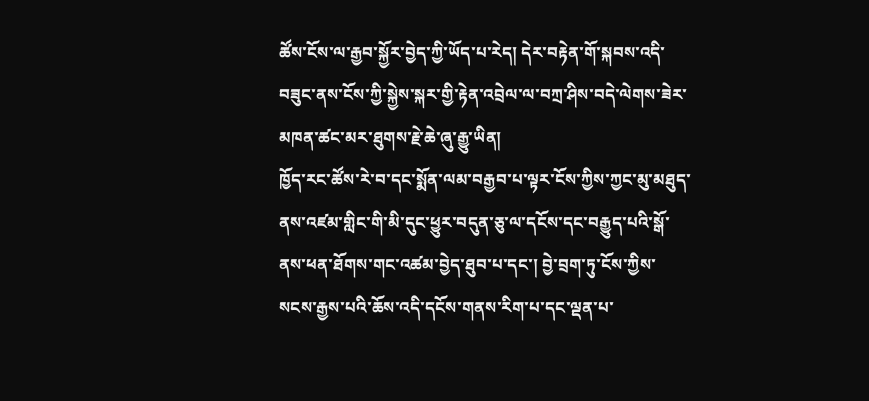ཚོས་ངོས་ལ་རྒྱབ་སྐྱོར་བྱེད་ཀྱི་ཡོད་པ་རེད། དེར་བརྟེན་གོ་སྐབས་འདི་བཟུང་ནས་ངོས་ཀྱི་སྐྱེས་སྐར་གྱི་རྟེན་འབྲེལ་ལ་བཀྲ་ཤིས་བདེ་ལེགས་ཟེར་མཁན་ཚང་མར་ཐུགས་རྗེ་ཆེ་ཞུ་རྒྱུ་ཡིན།
ཁྱོད་རང་ཚོས་རེ་བ་དང་སྨོན་ལམ་བརྒྱབ་པ་ལྟར་ངོས་ཀྱིས་ཀྱང་མུ་མཐུད་ནས་འཛམ་གླིང་གི་མི་དུང་ཕྱུར་བདུན་ཅུ་ལ་དངོས་དང་བརྒྱུད་པའི་སྒོ་ནས་ཕན་ཐོགས་གང་འཚམ་བྱེད་ཐུབ་པ་དང་། བྱེ་བྲག་ཏུ་ངོས་ཀྱིས་སངས་རྒྱས་པའི་ཆོས་འདི་དངོས་གནས་རིག་པ་དང་ལྡན་པ་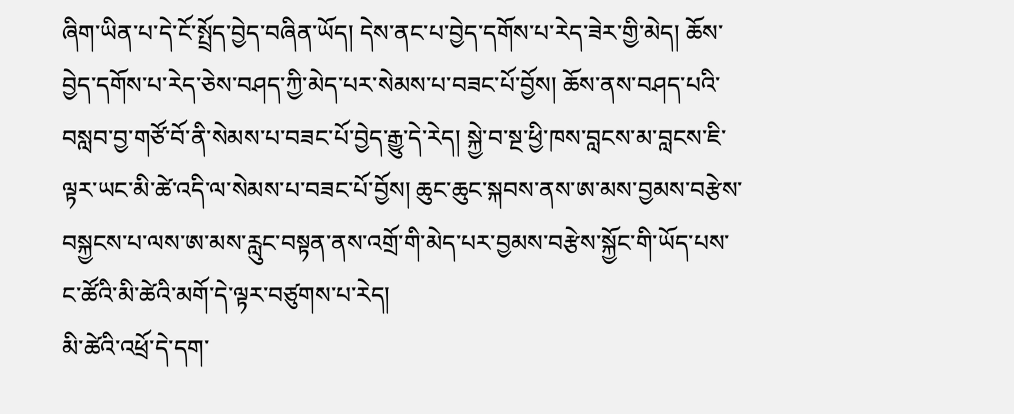ཞིག་ཡིན་པ་དེ་ངོ་སྤྲོད་བྱེད་བཞིན་ཡོད། དེས་ནང་པ་བྱེད་དགོས་པ་རེད་ཟེར་གྱི་མེད། ཆོས་བྱེད་དགོས་པ་རེད་ཅེས་བཤད་ཀྱི་མེད་པར་སེམས་པ་བཟང་པོ་བྱོས། ཆོས་ནས་བཤད་པའི་བསླབ་བྱ་གཙོ་བོ་ནི་སེམས་པ་བཟང་པོ་བྱེད་རྒྱུ་དེ་རེད། སྐྱེ་བ་སྔ་ཕྱི་ཁས་བླངས་མ་བླངས་ཇི་ལྟར་ཡང་མི་ཚེ་འདི་ལ་སེམས་པ་བཟང་པོ་བྱོས། ཆུང་ཆུང་སྐབས་ནས་ཨ་མས་བྱམས་བརྩེས་བསྐྱངས་པ་ལས་ཨ་མས་རླུང་བསྟན་ནས་འགྲོ་གི་མེད་པར་བྱམས་བརྩེས་སྐྱོང་གི་ཡོད་པས་ང་ཚོའི་མི་ཚེའི་མགོ་དེ་ལྟར་བཙུགས་པ་རེད།
མི་ཚེའི་འཕྲོ་དེ་དག་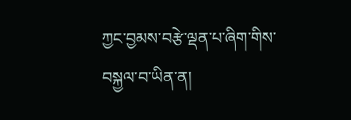ཀྱང་བྱམས་བརྩེ་ལྡན་པ་ཞིག་གིས་བསྐྱལ་བ་ཡིན་ན།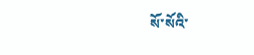སོ་སོའི་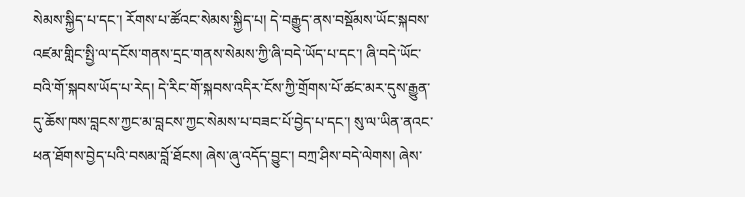སེམས་སྐྱིད་པ་དང་། རོགས་པ་ཚོའང་སེམས་སྐྱིད་པ། དེ་བརྒྱུད་ནས་བསྡོམས་ཡོང་སྐབས་འཛམ་གླིང་སྤྱི་ལ་དངོས་གནས་དྲང་གནས་སེམས་ཀྱི་ཞི་བདེ་ཡོད་པ་དང་། ཞི་བདེ་ཡོང་བའི་གོ་སྐབས་ཡོད་པ་རེད། དེ་རིང་གོ་སྐབས་འདིར་ངོས་ཀྱི་གྲོགས་པོ་ཚང་མར་དུས་རྒྱུན་དུ་ཆོས་ཁས་བླངས་ཀྱང་མ་བླངས་ཀྱང་སེམས་པ་བཟང་པོ་བྱེད་པ་དང་། སུ་ལ་ཡིན་ནའང་ཕན་ཐོགས་བྱེད་པའི་བསམ་བློ་ཐོངས། ཞེས་ཞུ་འདོད་བྱུང་། བཀྲ་ཤིས་བདེ་ལེགས། ཞེས་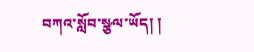བཀའ་སློབ་སྩལ་ཡོད། །